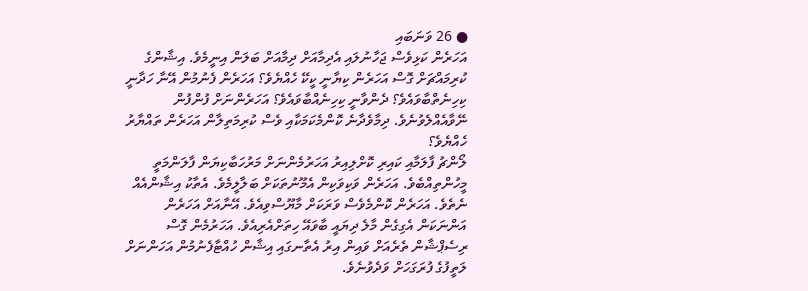● 26 ވަނަބައި
އަހަރެން ކަޅިވެސް ޖަހާނުލައި އެދިމާއަށް ދިމާއަށް ބަލަން އިނީމެވެ. އިޝާންގެ ކުރިމައްޗަށް ގޮސް އަހަރެން ކިޔާނީ ކީކޭ ހެއްޔެވެ؟ އަހަރެން ފެނުމުން އޭނާ ހަދާނީ ކިހިނެތްބާވައެވެ؟ ދެންވާނީ ކިހިނެއްބާވައެވެ؟ އަހަރެންނަށް ފުންފުން ނޭވާއެއްލެވުނެވެ. ދިމާވެދާނެ ކޮންމެކަމަކާއި ވެސް ކުރިމަތިލާން އަހަރެން ތައްޔާރު ހެއްޔެވެ؟
ލޯންޗު ފާލަމާއި ކައިރި ކޮށްލިއިރު އަހަރުމެންނަށް މަރުހަބާކިޔަން ފާލަންމަތީ މީހުންތިއްބެވެ. އަހަރެން ވަކިވަކިން އެމޫނުތަކަށް ބަލާލީމެވެ. އެތާކު އިޝާންއެއް ނެތެވެ. އަހަރެން ކޮންމެވެސް ވަރަކަށް މާޔޫސްވިއެވެ. އޭނާއަށް އަހަރެން އަންނަކަން އެގިގެން މާލެ ދިޔައީ ބާވައޭ ހިތަށްއެރިއެވެ. އަހަރުމެން ގޮސް ރިސެޕްޝާން ތެރެއަށް ވައިން އިރު އެތާނގައި އިޝާން ހުއްޓާފެނުމުން އަހަންނަށް ލަތީފުގެ ފުރަގަހަށް ވަދެވުނެވެ.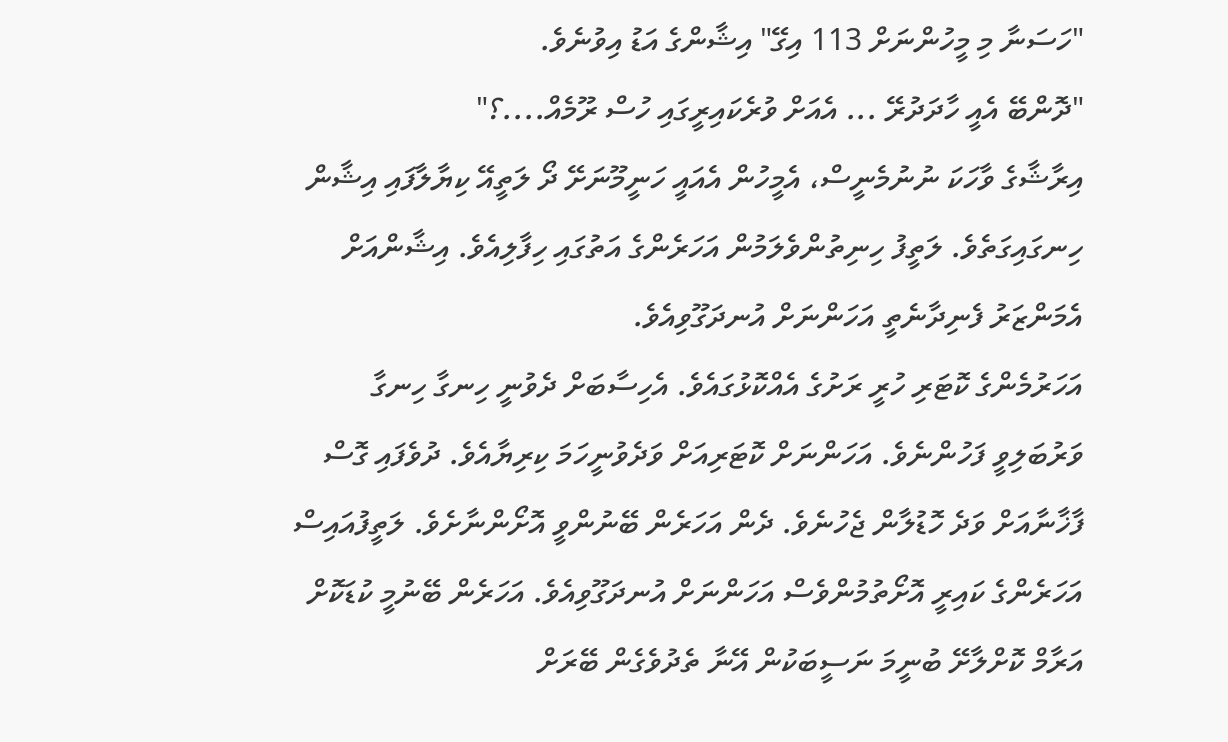"ހަސަނާ މި މީހުންނަށް 113 އިގޭ" އިޝާންގެ އަޑު އިވުނެވެ.
"ދޮންބޭ އެއީ ހާދަދުރޭ ... އެއަށް ވުރެކައިރީގައި ހުސް ރޫމެއް....؟"
އިރާޝާގެ ވާހަކަ ނުނުމެނީސް، އެމީހުން އެއައީ ހަނީމޫނަށޭ ދޯ ލަތީއޭ ކިޔާލާފައި އިޝާން ހިނގައިގަތެވެ. ލަތީފު ހިނިތުންވެލަމުން އަހަރެންގެ އަތުގައި ހިފާލިއެވެ. އިޝާންއަށް އެމަންޒަރު ފެނިދާނެތީ އަހަންނަށް އުނދަގޫވިއެވެ.
އަހަރުމެންގެ ކޮޓަރި ހުރީ ރަށުގެ އެއްކޮޅުގައެވެ. އެހިސާބަށް ދެވުނީ ހިނގާ ހިނގާ ވަރުބަލިވީ ފަހުންނެވެ. އަހަންނަށް ކޮޓަރިއަށް ވަދެވުނީހަމަ ކިރިޔާއެވެ. ދުވެފައި ގޮސް ފާޚާނާއަށް ވަދެ ހޮޑުލާން ޖެހުނެވެ. ދެން އަހަރެން ބޭނުންވީ އޮށޯންނާށެވެ. ލަތީފުއައިސް އަހަރެންގެ ކައިރީ އޮށޯތުމުންވެސް އަހަންނަށް އުނދަގޫވިއެވެ. އަހަރެން ބޭނުމީ ކުޑަކޮށް އަރާމް ކޮށްލާށޭ ބުނީމަ ނަސީބަކުން އޭނާ ތެދުވެގެން ބޭރަށް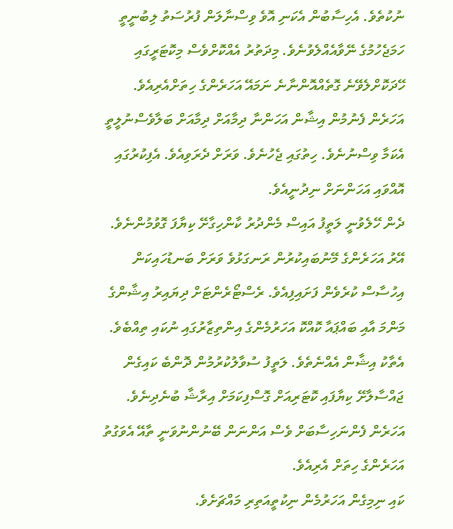ނުކުތެވެ. އެހިސާބުން އެކަނި އޮވެ ވިސްނާލަން ފުރުސަތު ލިބުނީތީ ހަމަޖެހުމުގެ ނޭވާއެއްލެވުނެވެ. މިދަތުރު އެއްކޮށްވެސް މިކޮޓަރީގައި ހޭދަކޮށްލެވޭނެ ގޮތެއްއޮންނާނެ ނަމައޭ އަހަރެންގެ ހިތަށްއެރިއެވެ. އަހަރެން ފެނުމުން އިޝާން އަހަންނާ ދިމާއަށް ދިމާއަށް ބަލާވެސްނުލީތީ އެކަމާ ވިސްނުނެވެ. ހިތުގައި ޖެހުނެވެ. ވަރަށް ދެރަވިއެވެ. އެފިކުރުގައި އޮއްވައި އަހަންނަށް ނިދުނީއެވެ.
ދެން ހޭލެވުނީ ލަތީފު އައިސް މެންދުރު ކާންހިގާށޭ ކިޔާފަ ގޮވުމުންނެވެ. އޭރު އަހަރެންގެ މޭނުބައިކުރުން ރަނގަޅުވެ ވަރަށް ބަނޑުހައިކަން އިހުސާސް ކުރެވެން ފަށައިފިއެވެ. ރެސްޓޯރެންޓަށް ދިޔައިރު އިޝާންގެ މަންމަ އާއި ބައްޕައާ ކޮއްކޮ އަހަރުމެންގެ އިންތިޒާރުގައި ނުކައި ތިއްބެވެ. އެތާކު އިޝާން އެއްނެތެވެ. ލަތީފު ސުވާލުކުރުމުން ދޮންބެ ކައިގެން ޖައްސާލާށޭ ކިޔާފައި ކޮޓަރިއަށް ގޮސްފިކަމަށް އިރާޝާ ބުނެދިނެވެ. އަހަރެން ފެންނަހިސާބަށް ވެސް އަންނަން ބޭނުންނުވަނީ ތާއޭ އެވަގުތު އަހަރެންގެ ހިތަށް އެރިއެވެ.
ކައި ނިމިގެން އަހަރުމެން ނިކުތީއަތިރި މައްޗަށެވެ.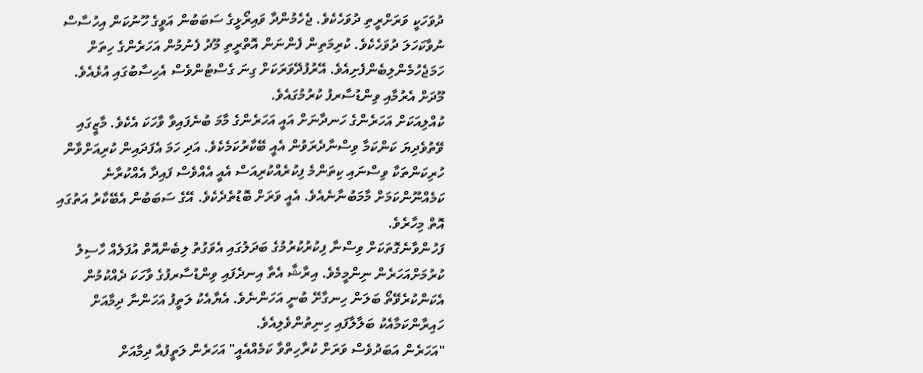ދުވަހަކީ ވަރަށްރީތި ދުވަހެކެވެ. ޖެހެމުންދާ ވައިރޯޅީގެ ސަބަބުން އަވީގެ ހޫނުކަން އިހުސާސް ނުވާކަހަލަ ދުވަހެކެވެ. ކުރިމަތިން ފެންނަން އޮތްރީތި މޫދު ފެނުމުން އަހަރެންގެ ހިތަށް ހަމަޖެހުމެންލިބެންފެށިއެވެ. އޭރުފުދޭވަރަކަށް ގިނަ ގެސްޓުންވެސް އެހިސާބުގައި އުޅެއެވެ. މޫދަށް އެރުމާއި ވިންޑުސާރފު ކުރުމުގައެވެ.
ކުއްލިއަކަށް އަހަރެންގެ ހަނދާނަށް އައީ އަހަރެންގެ މާމަ ބުނެފައިވާ ވާހަކަ އެކެވެ. މާޒީގައި ވޭތުވެދިޔަ ކަންކަމާ ވިސްނާދެރަވުން އެއީ ބޭކާރުކަމެކެވެ. އަދި ހަމަ އެފަދައިން ކުރިއަށްވާން ހުރިކަންތަކާ ވިސްނައި ކިތަންމެ ފިކުރެއްކުރިއަސް އެއީ އެއްވެސް ފައިދާ އެއްކުރާނެ ކަމެއްނޫންކަމަށް މާމަބުނާނެއެވެ. އެއީ ވަރަށް ބޮޑުތެދެކެވެ. އޭގެ ސަބަބުން އެބޭކާރު އަތުގައި އޮތް މިހާރެވެ.
ފަހުންވާނެގޮތަކަށް ވިސްނާ ފިކުރުކުރުމުގެ ބަދަލުގައި އެވަގުތު ލިބެންއޮތް އުފަލެއް ހާސިލު ކުރުމަށްއަހަރެން ނިންމީމެވެ. އިރާޝާ އެތާ އިނދެފައި ވިންޑުސާރފުގެ ވާހަކަ ދެއްކުމުން އެކަންކުރެވޭތޯ ބަލަން ހިނގާށޭ ބުނީ އަހަންނެވެ. އެޔާއެކު ލަތީފު އަހަންނާ ދިމާއަށް ހައިރާންކަމާއެކު ބަލާލާފައި ހިނިތުންވެލިއެވެ.
"އަހަރެން އަބަދުވެސް ވަރަށް ކުރާހިތްވާ ކަމެއްއެއީ" އަހަރެން ލަތީފުއާ ދިމާއަށް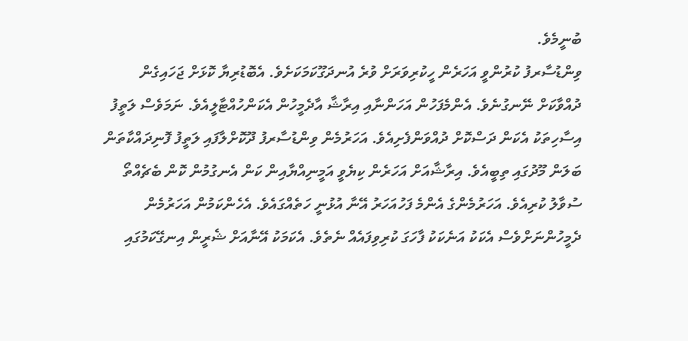ބުނީމެވެ.
ވިންޑުސާރފު ކުރުންވީ އަހަރެން ހީކުރިވަރަށް ވުރެ އުނދަގޫކަމަކަށެވެ. އެބޮޑުރިޔާ ކޮޅަށް ޖަހައިގެން ދުއްވާކަށް ނޭނގުނެވެ. އެންމެފަހުން އަހަންނާއި އިރާޝާ އާދެމީހުން އެކަންހުއްޓާލީއެވެ. ނަމަވެސް ލަތީފު އިސާހިތަކު އެކަން ދަސްކޮށް ދުއްވަންފެށިއެވެ. އަހަރުމެން ވިންޑުސާރފު ދޫކޮށްލާފައި ލަތީފު ފޮނިދައްކާތަން ބަލަން މޫދުގައި ތިބީއެވެ. އިރާޝާއަށް އަހަރެން ކިޔެވީ އަމީނިއްޔާއިން ކަން އެނގުމުން ކޮން ބެޗެއްތޯ ސުވާލު ކުރިއެވެ. އަހަރުމެންގެ އެންމެ ފަހުއަހަރު އޭނާ އުޅުނީ ހަތެއްގައެވެ. އެހެންކަމުން އަހަރުމެން ދެމީހުންނަށްވެސް އެކަކު އަނެކަކު ފާހަގަ ކުރިވިފައެއް ނެތެވެ. އެކަމަކު އޭނާއަށް ޝެރީން އިނގޭކަމުގައި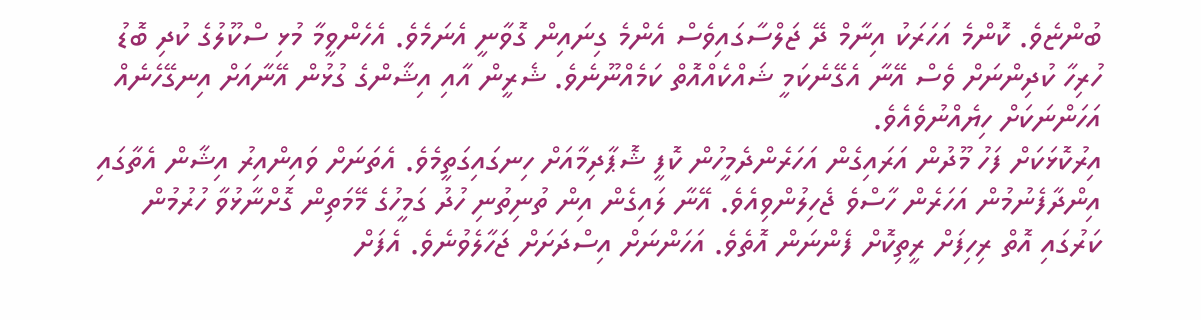ބުންޏެވެ. ކޮންމެ އަހަރަކު އިނާމް ދޭ ޖަލްސާގައިވެސް އެންމެ ގިނައިން ގޮވާނީ އެނަމެވެ. އެހެންވީމާ މުޅި ސްކޫލުގެ ކުދި ބޮޑު ހުރިހާ ކުދިންނަށް ވެސް އޭނާ އެގޭނެކަމީ ޝައްކެއްއޮތް ކަމެއްނޫނެވެ. ޝެރީން އާއި އިޝާންގެ ގުޅުން އޭނާއަށް އިނގޭހެނެއް އަހަންނަކަށް ހިޔެއްނުވެއެވެ.
އިރުކޮޅަކަށް ފަހު މޫދުން އަރައިގެން އަހަރެންދެމީހުން ކޮފީ ޝޮޕާދިމާއަށް ހިނގައިގަތީމެވެ. އެތަނަށް ވައިންއިރު އިޝާން އެތާގައި އިންދާފެނުމުން އަހަރެން ހާސްވެ ޖެހިލުންވިއެވެ. އޭނާ ލައިގެން އިން ތުނިތުނި ހުދު ގަމީހުގެ މޭމަތިން ގޮށްނާޅުވާ ހުރުމުން ކަރުގައި އޮތް ރިހިފަށް ރީތިކޮށް ފެންނަން އޮތެވެ. އަހަންނަށް އިސްދަށަށް ޖަހާލެވުނެވެ. އެފަށް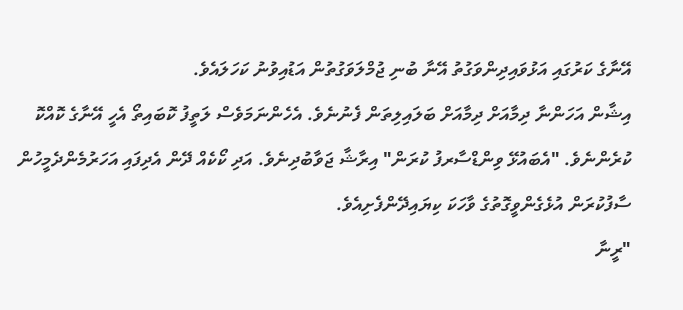އޭނާގެ ކަރުގައި އަޅުވައިދިންވަގުތު އޭނާ ބުނި ޖުމްލަވަގުތުން އަޑުއިވުނު ކަހަލައެވެ.
އިޝާން އަހަންނާ ދިމާއަށް ދިމާއަށް ބަލައިލިތަން ފެނުނެވެ. އެހެންނަމަވެސް ލަތީފު ކޮބައިތޯ އެހީ އޭނާގެ ކޮއްކޮ ކުރެންނެވެ. "އެބައުޅޭ ވިންޑްސާރފު ކުރަން" އިރާޝާ ޖަވާބުދިނެވެ. އަދި ކޯކެއް ދޭން އެދިފައި އަހަރުމެންދެމީހުން ސާފުކުރަން އުޅެގެންވީގޮތުގެ ވާހަކަ ކިޔައިދޭންފެށިއެވެ.
"ރީނާ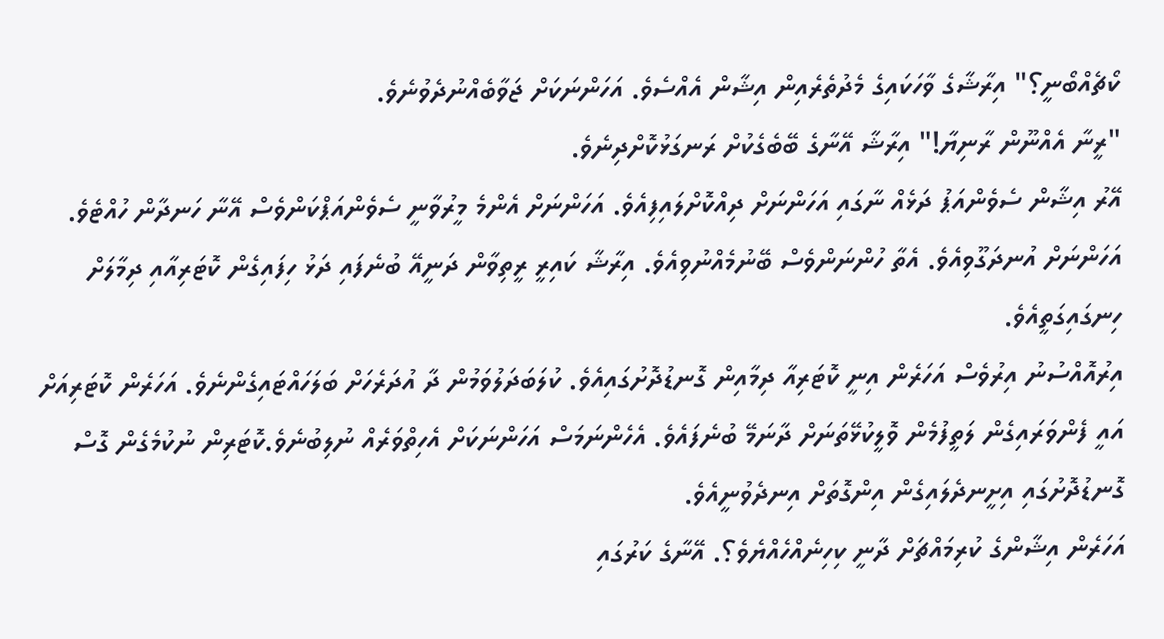ކޯޗެއްބޯނީ؟" އިރާޝާގެ ވާހަކައިގެ މެދުތެރެއިން އިޝާން އެއްސެވެ. އަހަންނަކަށް ޖަވާބެއްނުދެވުނެވެ.
"ރީނާ އެއްނޫން ރާނިޔާ!" އިރާޝާ އޭނާގެ ބޭބެގެކުށް ރަނގަޅުކޮށްދިނެވެ.
އޭރު އިޝާން ސެވެންއަޕު ދަޅެއް ނާގައި އަހަންނަށް ދިއްކޮށްލައިފިއެވެ. އަހަންނަށް އެންމެ މީރުވާނީ ސެވެންއަޕްކަންވެސް އޭނާ ހަނދާން ހުއްޓެވެ. އަހަންނަށް އުނދަގޫވިއެވެ. އެތާ ހުންނަންވެސް ބޭނުމެއްނުވިއެވެ. އިރާޝާ ކައިރީ ރީތިވާން ދަނީއޭ ބުނެފައި ދަޅު ހިފައިގެން ކޮޓަރިއާއި ދިމާލަށް ހިނގައިގަތީއެވެ.
އިރުއޮއްސުނު އިރުވެސް އަހަރެން އިނީ ކޮޓަރިއާ ދިމާއިން ގޮނޑުދޮށުގައިއެވެ. ކުލަބަދަލުވަމުން ދާ އުދަރެހަށް ބަލަހައްޓައިގެންނެވެ. އަހަރެން ކޮޓަރިއަށް އައީ ފެންވަރައިގެން ލަތީފުމެން ވޮލީކުޅޭތަނަށް ދާނަމޭ ބުނެފައެވެ. އެހެންނަމަސް އަހަންނަކަށް އެހިތްވަރެއް ނުލިބުނެވެ.ކޮޓަރިން ނުކުމެގެން ގޮސް ގޮނޑުދޮށުގައި އިށީނދެލައިގެން އިންގޮތަށް އިނދެވުނީއެވެ.
އަހަރެން އިޝާންގެ ކުރިމައްޗަށް ދާނީ ކިހިނެއްހެއްޔެވެ؟. އޭނާގެ ކަރުގައި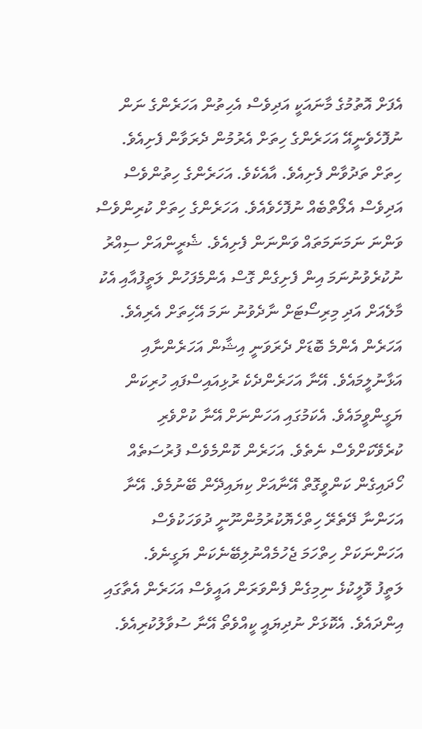އެފަށް އޮތުމުގެ މާނައަކީ އަދިވެސް އެހިތުން އަހަރެންގެ ނަން ނުފޮހެވެނީއޭ އަހަރެންގެ ހިތަށް އެރުމުން ދެރަވާން ފެށިއެވެ. ހިތަށް ތަދުވާން ފެށިއެވެ. އާއެކެވެ. އަހަރެންގެ ހިތުންވެސް އަދިވެސް އެލޯތްބެއް ނުފޮހެވެއެވެ. އަހަރެންގެ ހިތަށް ކުރިންވެސް ވަންނަ ނަމަނަމަތައް ވަންނަން ފެށިއެވެ. ޝެރީންއަށް ސިއްރު ނުކުރެވުނުނަމަ އިން ފެށިގެން ގޮސް އެންމެފަހުން ލަތީފުއާއި އެކު މާލެއަށް އަދި މިރިސޯޓަށް ނާދެވުނު ނަމަ އޭހިތަށް އެރިއެވެ.
އަހަރެން އެންމެ ބޮޑަށް ދެރަވަނީ އިޝާން އަހަރެންނާއި އަޅާނުލީމައެވެ. އޭނާ އަހަރެންދެކެ ރުޅިއައިސްފައި ހުރިކަން ޔަގީންވީމައެވެ. އެކަމުގައި އަހަންނަށް އޭނާ ކުށްވެރި ކުރެވޭކަށްވެސް ނެތެވެ. އަހަރެން ކޮންމެވެސް ފުރުސަތެއް ހޯދައިގެން ކަންވީގޮތް އޭނާއަށް ކިޔައިދޭން ބޭނުމެވެ. އޭނާ އަހަންނާ ދޭތެރޭ ހިތްހެޔޮކުރުމުންނޫނީ ދުވަހަކުވެސް އަހަންނަކަށް ހިތްހަމަ ޖެހުމެއްނުލިބޭނެކަން ޔަގީނެވެ.
ލަތީފު ވޮލީކުޅެ ނިމިގެން ފެންވަރަން އައީވެސް އަހަރެން އެތާގައި އިންދައެވެ. އެކޮޅަށް ނުދިޔައީ ކީއްވެތޯ އޭނާ ސުވާލުކުރިއެވެ.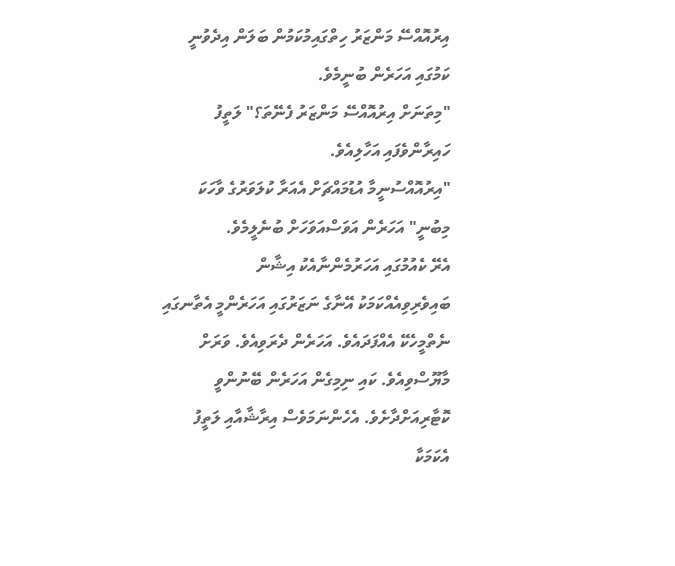އިރުއޮއްސޭ މަންޒަރު ހިތްގައިމުކަމުން ބަލަން އިދެވުނީ ކަމުގައި އަހަރެން ބުނީމެވެ.
"މިތަނަށް އިރުއޮއްސޭ މަންޒަރު ފެނޭތަ؟" ލަތީފު ހައިރާންވެފައި އަހާލިއެވެ.
"އިރުއޮއްސުނީމާ އުޑުމައްޗަށް އެއަރާ ކުލަވަރުގެ ވާހަކަ މިބުނީ" އަހަރެން އަވަސްއަވަހަށް ބުނެލީމެވެ.
އެރޭ ކެއުމުގައި އަހަރުމެންނާއެކު އިޝާން ބައިވެރިވިއެއްކަމަކު އޭނާގެ ނަޒަރުގައި އަހަރެންމީ އެތާނގައި ނެތްމީހެކޭ އެއްފަދައެވެ. އަހަރެން ދެރަވިއެވެ. ވަރަށް މާޔޫސްވިއެވެ. ކައި ނިމިގެން އަހަރެން ބޭނުންވީ ކޮޓާރިއަށްދާށެވެ. އެހެންނަމަވެސް އިރާޝާއާއި ލަތީފު އެކަމަކާ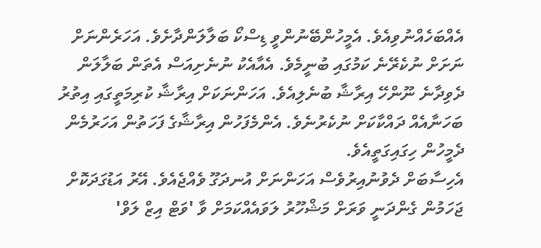އެއްބަހެއްނުވިއެވެ. އެމީހުންބޭނުންވީ ޑިސްކޯ ބަލާލަންދާށެވެ. އަހަރެންނަށް ނަށަށް ނުކެރޭނެ ކަމުގައި ބުނީމެވެ. އެއާއެކު ނުނެށިއަސް އެތަން ބަލާލަން ދެވިދާނެ ނޫންހޭ އިރާޝާ ބުނެލިއެވެ. އަހަންނަކަށް އިރާޝާ ކުރިމަތީގައި އިތުރު ބަހަނާއެއް ދައްކާކަށް ނުކެރުނެވެ. އެންމެފަހުން އިރާޝާގެ ފަހަތުން އަހަރުމެން ދެމީހުން ހިގައިގަތީއެވެ.
އެހިސާބަށް ދެވުނުއިރުވެސް އަހަންނަށް އުނދަގޫ ވެއްޖެއެވެ. އޭރު އަޑުގަދަކޮށް ޖަހަމުން ގެންދަނީ ވަރަށް މަޝްހޫރު ލަވައެއްކަމަށް ވާ 'ވަޓް އިޒް ލަވް'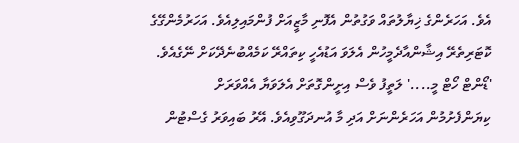އެވެ. އަހަރެންގެ ޚިޔާލުތައް ވަގުތުން އެފޮނި މާޒީއަށް ފުންމައިލިއެވެ. އަހަރުމެންގޭގެ ކޮޓަރިތެރޭ އިޝާންއާދެމީހުން އެލަވަ އަޑުއެހީ ކިތައްރޭ ކަމެއްބުނެދޭކަށް ނޭގެއެވެ.
'ޑޯންޓް ހޯޓް މީ....' ލަތީފު ވެސް އިށީންގޮތަށް އެލަވަޔާ އެއްވަރަށް ކިޔަންފެށުމުން އަހަރެންނަށް އަދި މާ އުނދަގޫވިއެވެ. އޭރު ބައިވަރު ގެސްޓުން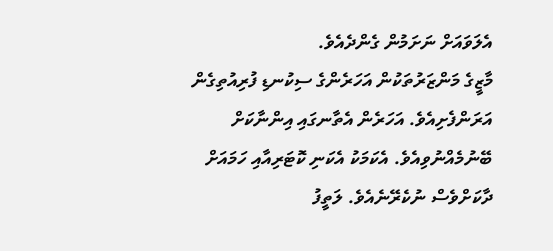އެލަވައަށް ނަށަމުން ގެންދެއެވެ.
މާޒީގެ މަންޒަރުތަކުން އަހަރެންގެ ސިކުނޑި ފުރިއުތިގެން އަރަންފެށިއެވެ. އަހަރެން އެތާނގައި އިންނާކަށް ބޭނުމެއްނުވިއެވެ. އެކަމަކު އެކަނި ކޮޓަރިއާއި ހަމައަށް ދާކަށްވެސް ނުކެރޭނެއެވެ. ލަތީފު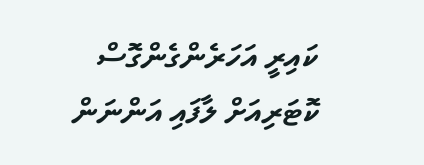ކައިރީ އަހަރެންގެންގޮސް ކޮޓަރިއަށް ލާފައި އަންނަން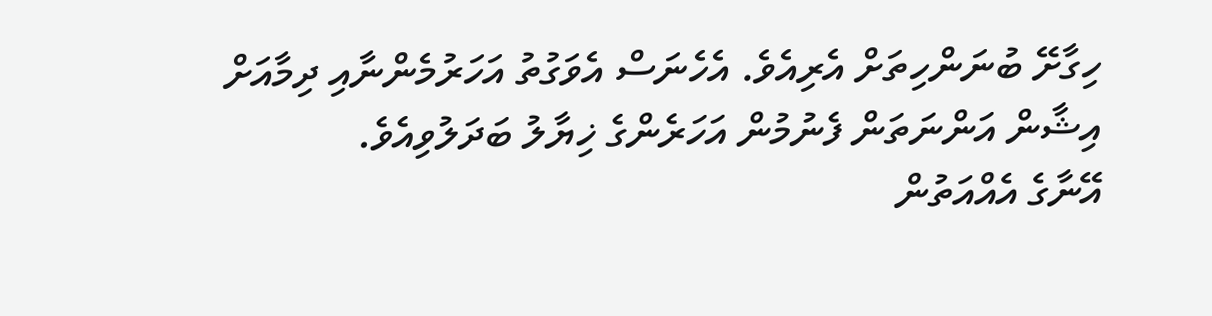ހިގާށޭ ބުނަންހިތަށް އެރިއެވެ. އެހެނަސް އެވަގުތު އަހަރުމެންނާއި ދިމާއަށް އިޝާން އަންނަތަން ފެނުމުން އަހަރެންގެ ޚިޔާލު ބަދަލުވިއެވެ.
އޭނާގެ އެއްއަތުން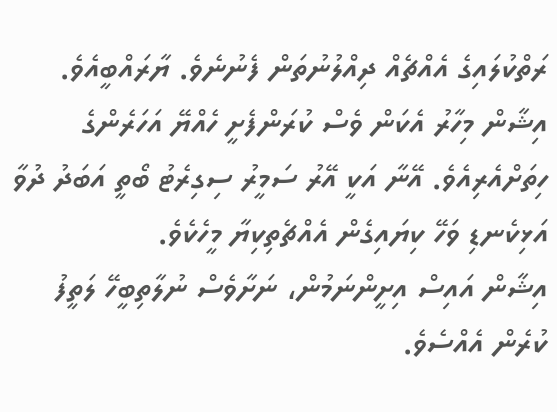ރަތްކުލައިގެ އެއްޗެއް ދިއްލުނުތަން ފެނުނެވެ. ޔާރައްބީއެވެ. އިޝާން މިހާރު އެކަން ވެސް ކުރަންފެށީ ހެއްޔޭ އަހަރެންގެ ހިތަށްއެރިއެވެ. އޭނާ އަކީ އޭރު ސަމީރު ސިގިރެޓު ބޯތީ އަބަދު ދުވާ އަޅިކެނޑި ވަހޭ ކިޔައިގެން އެއްޗެތިކިޔާ މީހެކެވެ.
އިޝާން އައިސް އިށީންނަމުން، ނަށާވެސް ނުލާތިބީހޭ ލަތީފު ކުރެން އެއްސެވެ.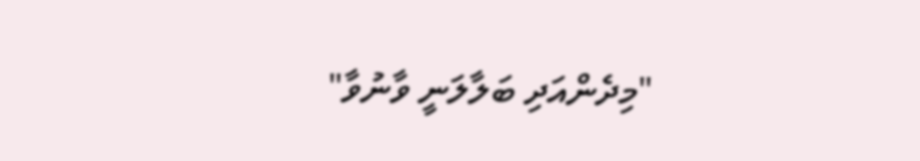"މިދެންއަދި ބަލާލަނީ ވާނުވާ"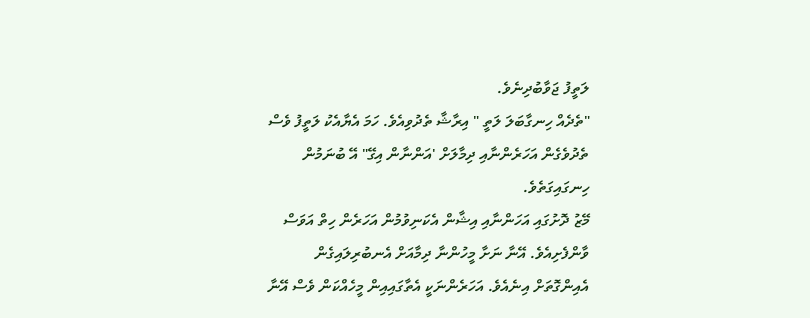ލަތީފު ޖަވާބުދިނެވެ.
"ތެދެއް ހިނގާބަލަ ލަތީ " އިރާޝާ ތެދުވިއެވެ. ހަމަ އެޔާއެކު ލަތީފު ވެސް ތެދުވެގެން އަހަރެންނާއި ދިމާލަށް 'އަންނާން އިގޭ" އޭ ބުނަމުން ހިނގައިގަތެވެ.
މޭޒު ދޮށުގައި އަހަންނާއި އިޝާން އެކަނިވުމުން އަހަރެން ހިތް އަވަސް ވާންފެށިއެވެ. އޭނާ ނަށާ މީހުންނާ ދިމާއަށް އެނބުރިލައިގެން އެއިންގޮތަށް އިނެއެވެ. އަހަރެންނަކީ އެތާގައިއިން މީހެއްކަން ވެސް އޭނާ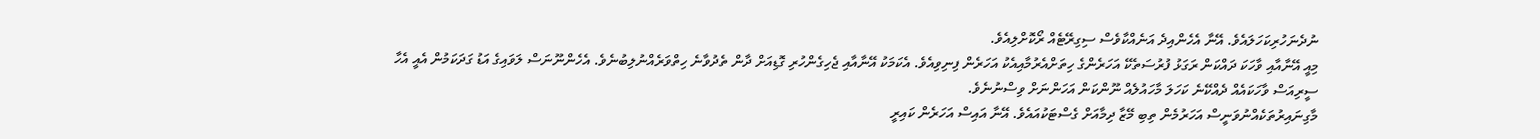ނުދެނަހުރިކަހަލައެވެ. އޭނާ އެހެންއިދެ އަނެއްކާވެސް ސިގިރޭޓެއް ރޯކޮށްލިއެވެ.
މިއީ އޭނާއާއި ވާހަކަ ދައްކަން ރަގަޅު ފުރުސަތެކޭ އަހަރެންގެ ހިތަށްއެރުމާއިއެކު އަހަރެން ފިނިވިއެވެ. އެކަމަކު އޭނާއާއި ޖެހިގެންހުރި ގޮޑިއަށް ދާން ތެދުވާނެ ހިތްވަރެއްނުލިބުނެވެ. އެހެންނޫނަސް ލަވައިގެ އަޑު ގަދަކަމުން އެއީ އެހާ ސީރިއަސް ވާހަކައެއް ދެއްކޭނެ ކަހަލަ މާހައުލެއް ނޫންކަން އަހަންނަށް ވިސްނުނެވެ.
މާގިނައިރުތަކެއްނުވަނީސް އަހަރުމެން ތިބި މޭޒާ ދިމާއަށް ގެސްޓަކުއައެވެ. އޭނާ އައިސް އަހަރެން ކައިރީ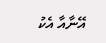އޭނާއާ އެކު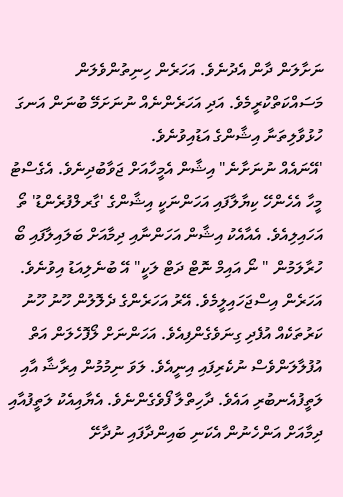ނަށާލަން ދާން އެދުނެވެ. އަހަރެން ހިނިތުންވެލަން މަސައްކަތްކުރީމެވެ. އަދި އަހަރެންނެއް ނުނަށަމޭ ބުނަން އަނގަ ހުޅުވާލިތަނާ އިޝާންގެ އަޑުއިވުނެވެ.
'އޭނައެއް ނުނަށާނެ" އިޝާން އެމީހާއަށް ޖަވާބުދިނެވެ. އެގެސްޓު މީހާ އެހެންހޭ ކިޔާލާފައި އަހަންނަކީ އިޝާންގެ 'ގާރލްފުރެންޑު' ތޯ އަހައިލިއެވެ. އެއާއެކު އިޝާން އަހަންނާއި ދިމާއަށް ބަލައިލާފައި ބޯ ހުރާލަމުން " ނޯ އައިމް ނޮޓް ދަޓް ލަކީ" އޭ ބުނެލިއަޑު އިވުނެވެ.
އަހަރެން އިސްޖަހައިލީމެވެ. އޭރު އަހަރެންގެ ދެލޮލުން ހޫނު ހޫނު ކަރުތަކެއް އުފެދި ގިނަވެގެންފިއެވެ. އަހަންނަށް ލޯފޮހެލަން އަތް އުފުލާލަންވެސް ނުކެރިފައި އިނީއެވެ. ލަވަ ނިމުމުން އިރާޝާ އާއި ލަތީފުއެނބުރި އައެވެ. ދާހިތްލާ ފޯވެގެންނެވެ. އެޔާއިއެކު ލަތީފުއާއި ދިމާއަށް އަންހެނުން އެކަނި ބައިންދާފައި ނުދާށޭ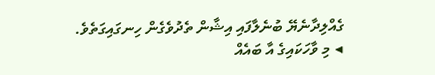ގެއްލިދާނެޔޭ ބުނެލާފައި އިޝާން ތެދުވެގެން ހިނގައިގަތެވެ.
◀ މި ވާހަކައިގެ އާ ބައެއް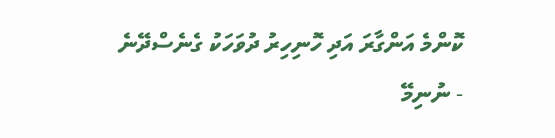ކޮންމެ އަންގާރަ އަދި ހޮނިހިރު ދުވަހަކު ގެނެސްދޭނެ
- ނުނިމޭ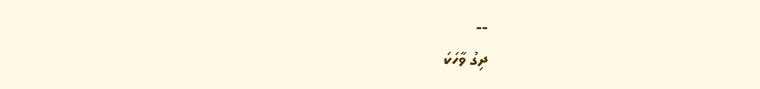--
ދިގު ވާހަކަ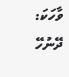ވާހަކަ: ދޭނުހޭ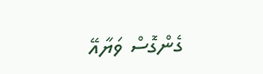ގެންގޮސް ވަޔާއޭ